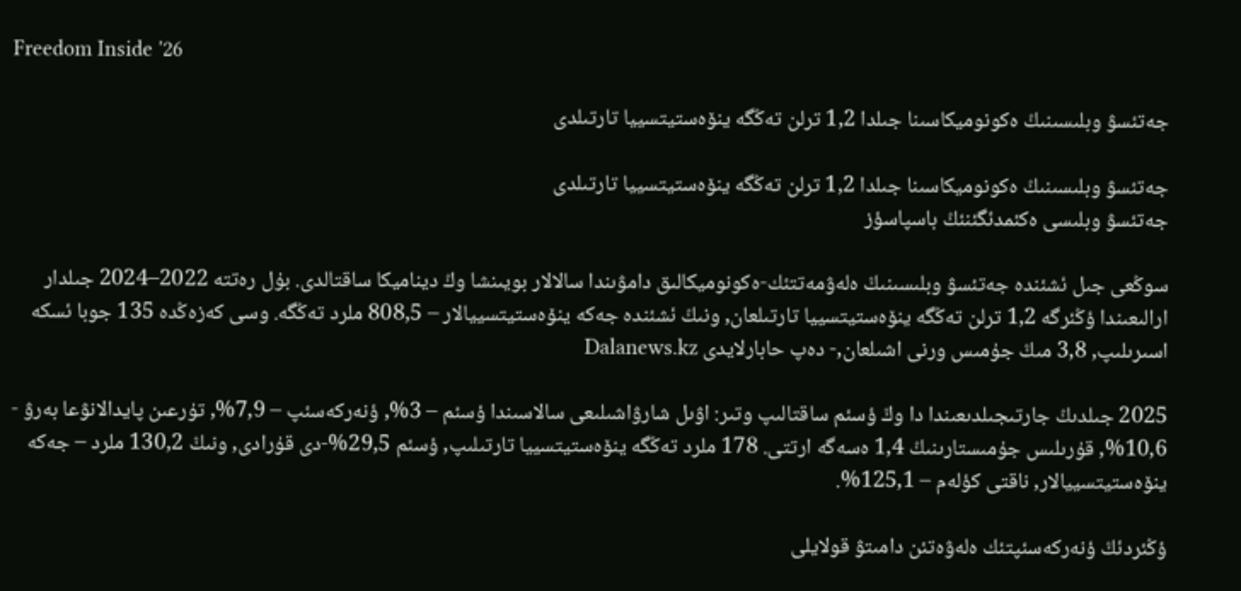Freedom Inside '26

جەتئسۋ وبلىسىنىڭ ەكونوميكاسىنا جىلدا 1,2 ترلن تەڭگە ينۆەستيتسييا تارتىلدى

جەتئسۋ وبلىسىنىڭ ەكونوميكاسىنا جىلدا 1,2 ترلن تەڭگە ينۆەستيتسييا تارتىلدى
جەتئسۋ وبلىسى ەكئمدئگئنئڭ باسپاسؤز

سوڭعى جىل ئشئندە جەتئسۋ وبلىسىنىڭ ەلەۋمەتتئك-ەكونوميكالىق دامۋىندا سالالار بويىنشا وڭ ديناميكا ساقتالدى. بۇل رەتتە 2022–2024 جىلدار ارالىعىندا ؤڭئرگە 1,2 ترلن تەڭگە ينۆەستيتسييا تارتىلعان, ونىڭ ئشئندە جەكە ينۆەستيتسييالار – 808,5 ملرد تەڭگە. وسى كەزەڭدە 135 جوبا ئسكە اسىرىلىپ, 3,8 مىڭ جۇمىس ورنى اشىلعان,- دەپ حابارلايدى Dalanews.kz

2025 جىلدىڭ جارتىجىلدىعىندا دا وڭ ؤسئم ساقتالىپ وتىر: اۋىل شارۋاشىلىعى سالاسىندا ؤسئم – 3%, ؤنەركەسئپ – 7,9%, تۇرعىن پايدالانۋعا بەرۋ - 10,6%, قۇرىلىس جۇمىستارىنىڭ 1,4 ەسەگە ارتتى. 178 ملرد تەڭگە ينۆەستيتسييا تارتىلىپ, ؤسئم 29,5%-دى قۇرادى, ونىڭ 130,2 ملرد – جەكە ينۆەستيتسييالار, ناقتى كؤلەم – 125,1%.

ؤڭئردئڭ ؤنەركەسئپتئك ەلەۋەتئن دامىتۋ قولايلى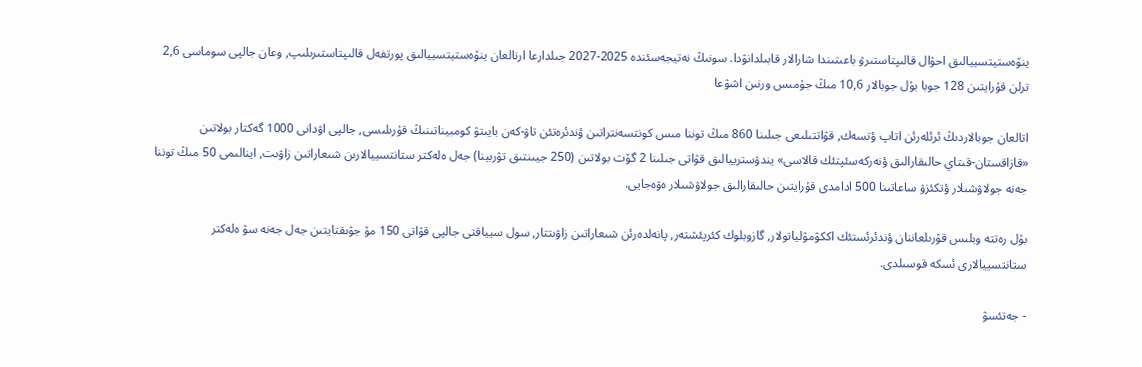ينۆەستيتسييالىق احۋال قالىپتاستىرۋ باعىتىندا شارالار قابىلدانۋدا. سونىڭ نەتيجەسئندە 2025-2027 جىلدارعا ارنالعان ينۆەستيتسييالىق پورتفەل قالىپتاستىرىلىپ, وعان جالپى سوماسى 2,6 ترلن قۇرايتىن 128 جوبا بۇل جوبالار 10,6 مىڭ جۇمىس ورنىن اشۋعا

اتالعان جوبالاردىڭ ئرئلەرئن اتاپ ؤتسەك, قۋاتتىلىعى جىلىنا 860 مىڭ توننا مىس كونتسەنتراتىن ؤندئرەتئن تاۋ-كەن بايىتۋ كومبيناتىنىڭ قۇرىلىسى, جالپى اۋدانى 1000 گەكتار بولاتىن «قازاقستان-قىتاي حالىقارالىق ؤنەركەسئپتئك قالاسى» يندۋسترييالىق قۋاتى جىلىنا 2 گۆت بولاتىن (250 جيىنتىق تۋربينا) جەل ەلەكتر ستانتسييالارىن شىعاراتىن زاۋىت, اينالىمى 50 مىڭ توننا جەنە جولاۋشىلار ؤتكئزۋ ساعاتىنا 500 ادامدى قۇرايتىن حالىقارالىق جولاۋشىلار ەۋەجايى.

بۇل رەتتە وبلىس قۇرىلعاننان ؤندئرئستئك اككۋمۋلياتولار, گازوبلوك كئرپئشتەر, پانەلدەرئن شىعاراتىن زاۋىتتار, سول سيياقتى جالپى قۋاتى 150 مۆ جۋىقتايتىن جەل جەنە سۋ ەلەكتر ستانتسييالارى ئسكە قوسىلدى.

- جەتئسۋ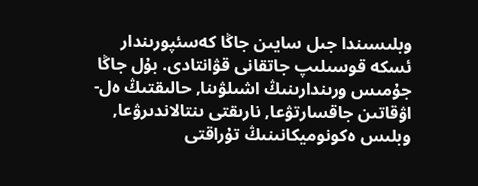وبلىسىندا جىل سايىن جاڭا كەسئپورىندار ئسكە قوسىلىپ جاتقانى قۋانتادى. بۇل جاڭا جۇمىس ورىندارىنىڭ اشىلۋىنا, حالىقتىڭ ەل-اۋقاتىن جاقسارتۋعا, نارىقتى ىنتالاندىرۋعا, وبلىس ەكونوميكانىنىڭ تۇراقتى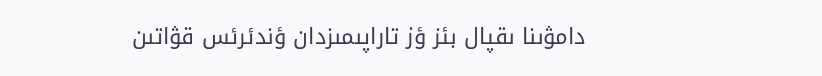دامۋىنا ىقپال بئز ؤز تاراپىمىزدان ؤندئرئس قۋاتىن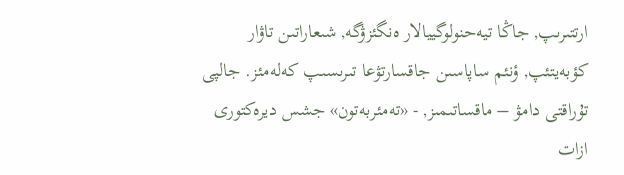ارتتىرىپ, جاڭا تيەحنولوگييالار ەنگئزۋگە, شىعاراتىن تاۋار كؤبەيتئپ, ؤنئم ساپاسىن جاقسارتۋعا تىرىسىپ كەلەمئز. جالپى تۇراقتى دامۋ – ماقساتىمىز, - «تەمئربەتون» جشس ديرەكتورى ازات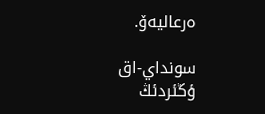ەرعاليەۆ.

سونداي-اق ؤڭئردئڭ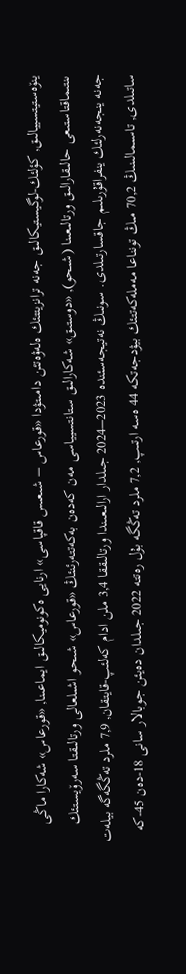ينۆەستيتسييالىق, كؤلئك-لوگيستيكالىق جەنە ترانزيتتئك ەلەۋەتئن دامىتۋدا «قورعاس – شىعىس قاقپاسى» ارنايى ەكونوميكالىق ايماعىنا, «قورعاس» شەكارا ماڭى ىنتىماقتاستىعى حالىقارالىق ورتالىعىنا (شىحو), «دوستىق» شەكارالىق ستانتسيياسى مەن كەدەن بەكەتتەرئنئڭ «قورعاس» شىحو اشىلعالى ورتالىقتا سەرۆيستئك جەنە ينجەنەرلئك ينفراقۇرىلىم جاقسارتىلدى. سونىڭ نەتيجەسئندە 2023–2024 جىلدار ارالىعىندا ورتالىققا 3,4 ملن ادام كەلئپ-قايتقان, 7,9 ملرد تەڭگەگە بيلەت ساتىلدى, تاسىمالىنىڭ 70,2 مىڭ تونناعا مەملەكەتتئك بيۋدجەتكە 44 ەسە ارتىپ, 7,2 ملرد تەڭگە بۇل رەتتە 2022 جىلدان دەيئن جوبالار سانى 18-دەن 45-كە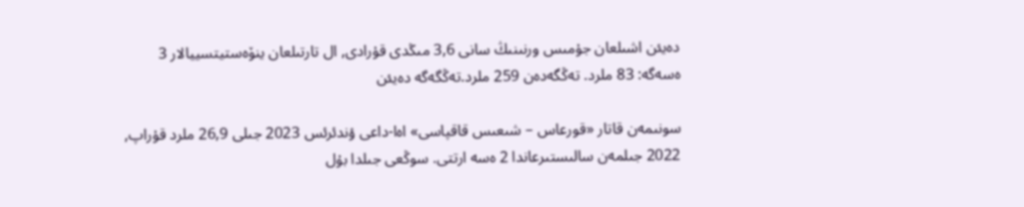دەيئن اشىلعان جۇمىس ورنىنىڭ سانى 3,6 مىڭدى قۇرادى, ال تارتىلعان ينۆەستيتسييالار 3 ەسەگە: 83 ملرد. تەڭگەدەن 259 ملرد.تەڭگەگە دەيئن

سونىمەن قاتار «قورعاس – شىعىس قاقپاسى» اەا-داعى ؤندئرئس 2023 جىلى 26,9 ملرد قۇراپ, 2022 جىلمەن سالىستىرعاندا 2 ەسە ارتتى. سوڭعى جىلدا بۇل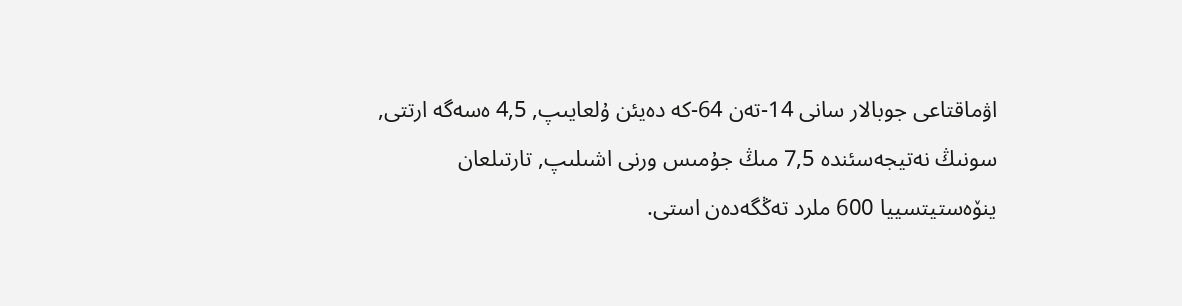اۋماقتاعى جوبالار سانى 14-تەن 64-كە دەيئن ۇلعايىپ, 4,5 ەسەگە ارتتى, سونىڭ نەتيجەسئندە 7,5 مىڭ جۇمىس ورنى اشىلىپ, تارتىلعان ينۆەستيتسييا 600 ملرد تەڭگەدەن استى.